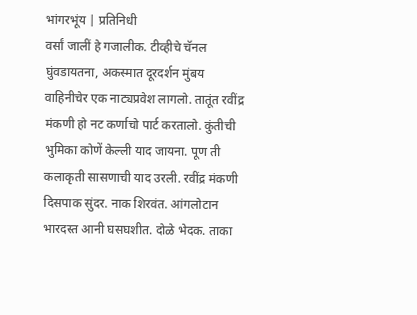भांगरभूंय | प्रतिनिधी
वर्सां जालीं हे गजालीक. टीव्हीचे चॅनल घुंवडायतना, अकस्मात दूरदर्शन मुंबय वाहिनीचेर एक नाट्यप्रवेश लागलो. तातूंत रवींद्र मंकणी हो नट कर्णाचो पार्ट करतालो. कुंतीची भुमिका कोणें केल्ली याद जायना. पूण ती कलाकृती सासणाची याद उरली. रवींद्र मंकणी दिसपाक सुंदर. नाक शिरवंत. आंगलोटान भारदस्त आनी घसघशीत. दोळे भेदक. ताका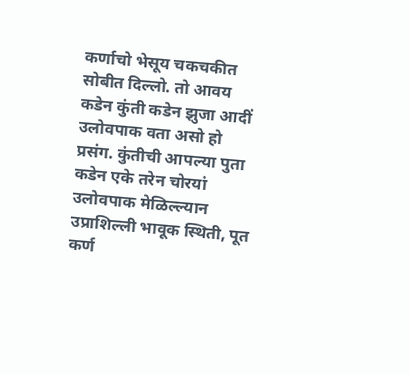कर्णाचो भेसूय चकचकीत सोबीत दिल्लो. तो आवय कडेन कुंती कडेन झुजा आदीं उलोवपाक वता असो हो प्रसंग. कुंतीची आपल्या पुता कडेन एके तरेन चोरयां उलोवपाक मेळिल्ल्यान उप्राशिल्ली भावूक स्थिती, पूत कर्ण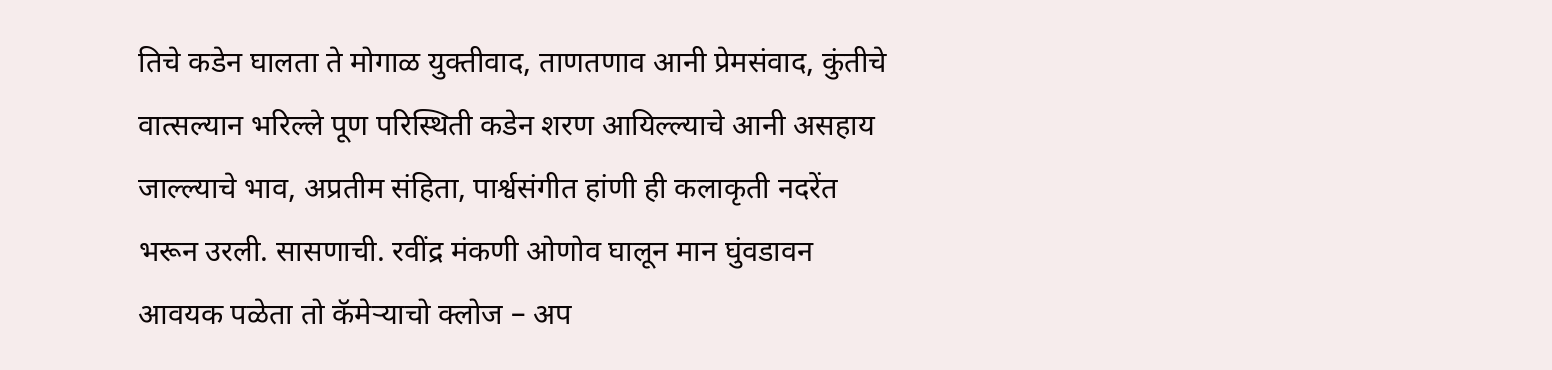तिचे कडेन घालता ते मोगाळ युक्तीवाद, ताणतणाव आनी प्रेमसंवाद, कुंतीचे वात्सल्यान भरिल्ले पूण परिस्थिती कडेन शरण आयिल्ल्याचे आनी असहाय जाल्ल्याचे भाव, अप्रतीम संहिता, पार्श्वसंगीत हांणी ही कलाकृती नदरेंत भरून उरली. सासणाची. रवींद्र मंकणी ओणोव घालून मान घुंवडावन आवयक पळेता तो कॅमेऱ्याचो क्लोज – अप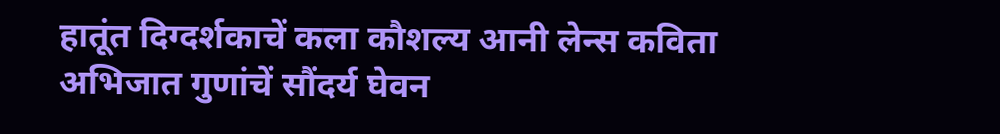हातूंत दिग्दर्शकाचें कला कौशल्य आनी लेन्स कविता अभिजात गुणांचें सौंदर्य घेवन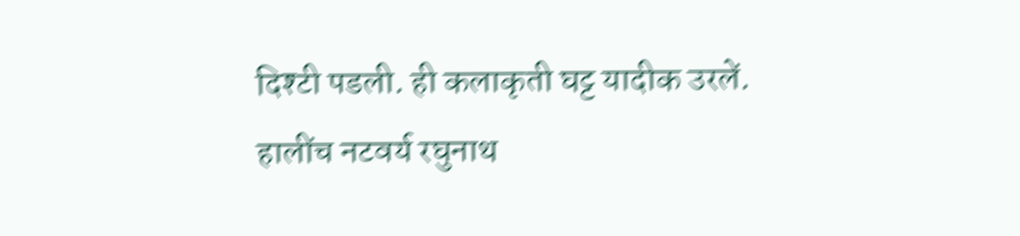दिश्टी पडली. ही कलाकृती घट्ट यादीक उरलें.
हालींच नटवर्य रघुनाथ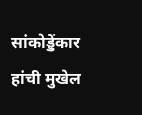सांकोड्डेंकार हांची मुखेल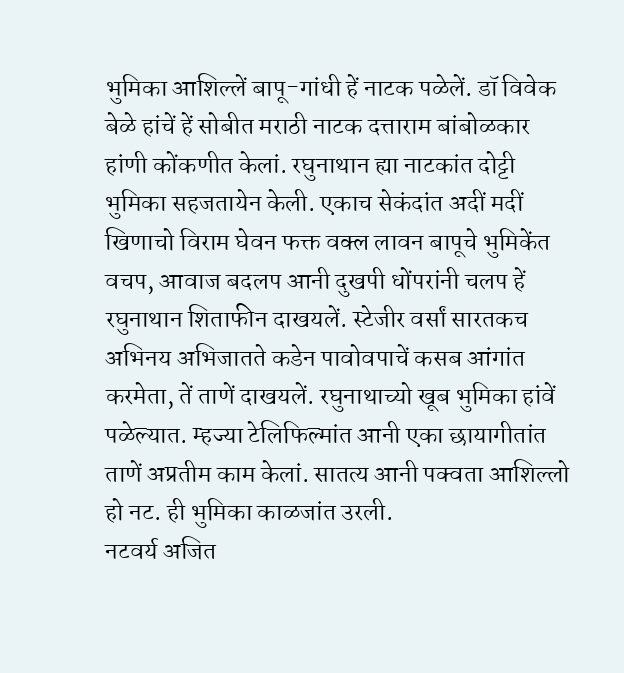भुमिका आशिल्लें बापू-गांधी हें नाटक पळेलें. डॉ विवेक बेळे हांचें हें सोबीत मराठी नाटक दत्ताराम बांबोळकार हांणी कोंकणीत केलां. रघुनाथान ह्या नाटकांत दोट्टी भुमिका सहजतायेन केली. एकाच सेकंदांत अदीं मदीं खिणाचो विराम घेवन फक्त वक्ल लावन बापूचे भुमिकेंत वचप, आवाज बदलप आनी दुखपी धोंपरांनी चलप हें रघुनाथान शिताफीन दाखयलें. स्टेजीर वर्सां सारतकच अभिनय अभिजातते कडेन पावोवपाचें कसब आंगांत करमेता, तें ताणें दाखयलें. रघुनाथाच्यो खूब भुमिका हांवें पळेल्यात. म्हज्या टेलिफिल्मांत आनी एका छायागीतांत ताणें अप्रतीम काम केलां. सातत्य आनी पक्वता आशिल्लो हो नट. ही भुमिका काळजांत उरली.
नटवर्य अजित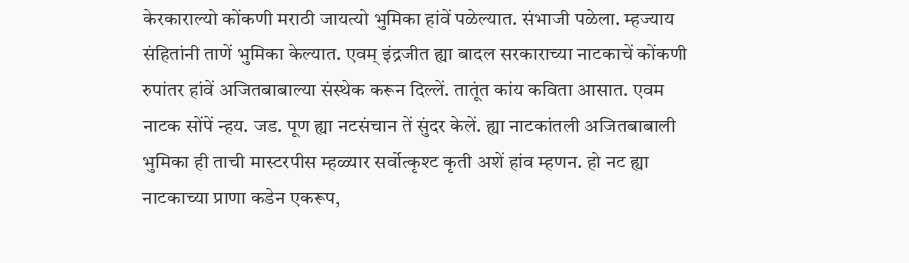केरकाराल्यो कोंकणी मराठी जायत्यो भुमिका हांवें पळेल्यात. संभाजी पळेला. म्हज्याय संहितांनी ताणें भुमिका केल्यात. एवम् इंद्रजीत ह्या बादल सरकाराच्या नाटकाचें कोंकणी रुपांतर हांवें अजितबाबाल्या संस्थेक करून दिल्लें. तातूंत कांय कविता आसात. एवम नाटक सोंपें न्हय. जड. पूण ह्या नटसंचान तें सुंदर केलें. ह्या नाटकांतली अजितबाबाली भुमिका ही ताची मास्टरपीस म्हळ्यार सर्वोत्कृश्ट कृती अशें हांव म्हणन. हो नट ह्या नाटकाच्या प्राणा कडेन एकरूप,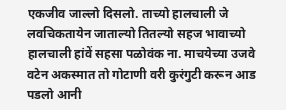एकजीव जाल्लो दिसलो. ताच्यो हालचाली जे लवचिकतायेन जाताल्यो तितल्यो सहज भावाच्यो हालचाली हांवें सहसा पळोवंक ना. माचयेच्या उजवे वटेन अकस्मात तो गोटाणी वरी कुरंगुटी करून आड पडलो आनी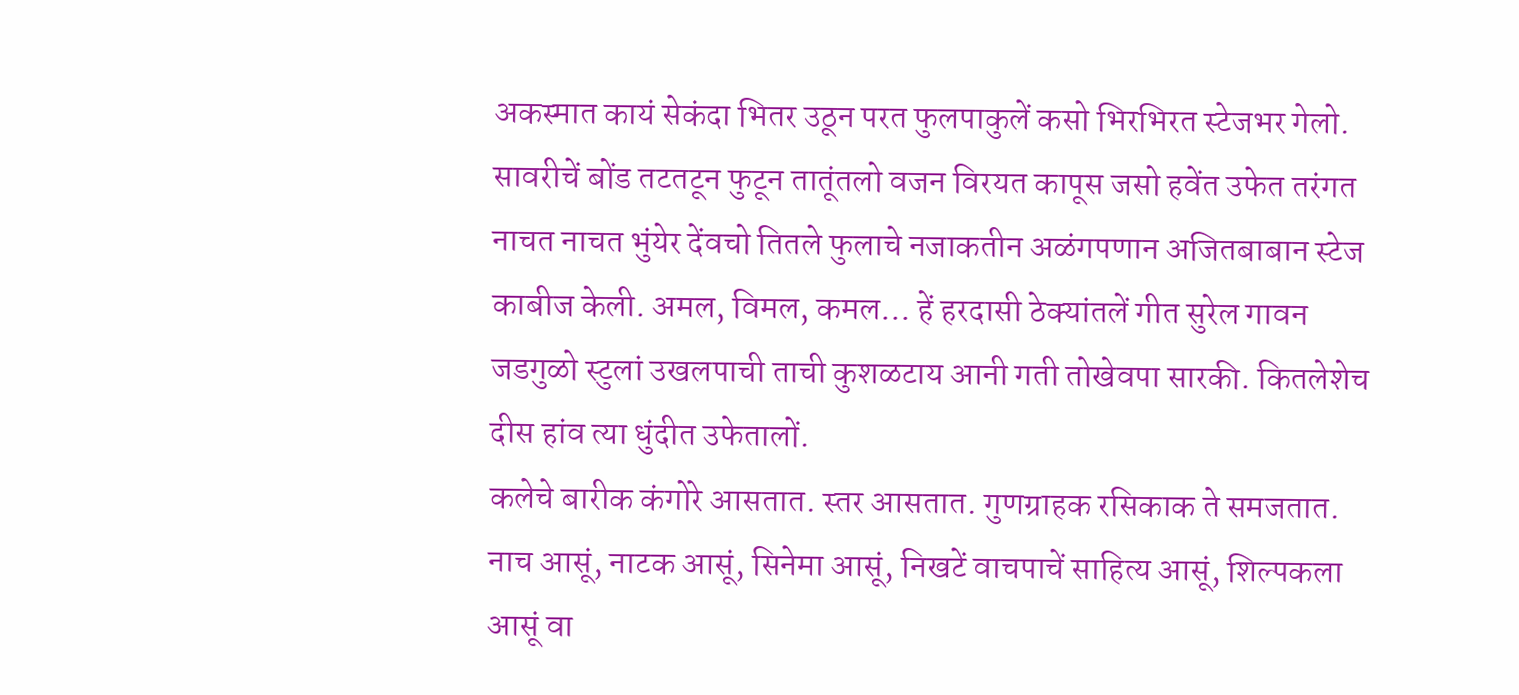अकस्मात कायं सेकंदा भितर उठून परत फुलपाकुलें कसो भिरभिरत स्टेजभर गेलो. सावरीचें बोंड तटतटून फुटून तातूंतलो वजन विरयत कापूस जसो हवेंत उफेत तरंगत नाचत नाचत भुंयेर देंवचो तितले फुलाचे नजाकतीन अळंगपणान अजितबाबान स्टेज काबीज केली. अमल, विमल, कमल… हें हरदासी ठेक्यांतलें गीत सुरेल गावन जडगुळो स्टुलां उखलपाची ताची कुशळटाय आनी गती तोखेवपा सारकी. कितलेशेच दीस हांव त्या धुंदीत उफेतालों.
कलेचे बारीक कंगोरे आसतात. स्तर आसतात. गुणग्राहक रसिकाक ते समजतात. नाच आसूं, नाटक आसूं, सिनेमा आसूं, निखटें वाचपाचें साहित्य आसूं, शिल्पकला आसूं वा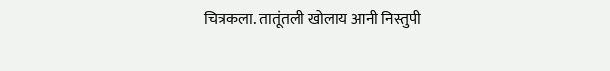चित्रकला. तातूंतली खोलाय आनी निस्तुपी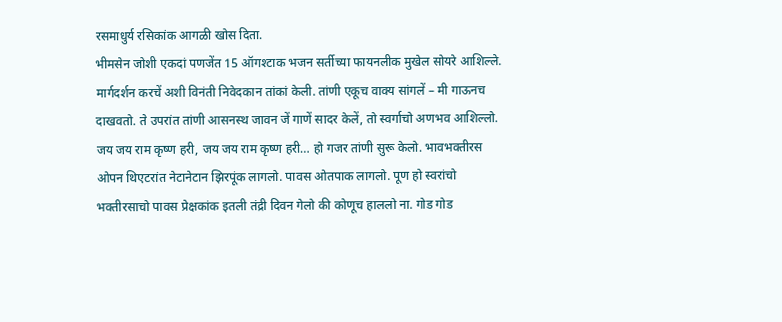रसमाधुर्य रसिकांक आगळी खोस दिता.
भीमसेन जोशी एकदां पणजेंत 15 ऑगश्टाक भजन सर्तीच्या फायनलीक मुखेल सोयरे आशिल्ले. मार्गदर्शन करचें अशी विनंती निवेदकान तांकां केली. तांणी एकूच वाक्य सांगलें – मी गाऊनच दाखवतो. ते उपरांत तांणी आसनस्थ जावन जें गाणें सादर केलें, तो स्वर्गाचो अणभव आशिल्लो. जय जय राम कृष्ण हरी, जय जय राम कृष्ण हरी… हो गजर तांणी सुरू केलो. भावभक्तीरस ओपन थिएटरांत नेटानेटान झिरपूंक लागलो. पावस ओतपाक लागलो. पूण हो स्वरांचो भक्तीरसाचो पावस प्रेक्षकांक इतली तंद्री दिवन गेलो की कोणूच हाललो ना. गोड गोड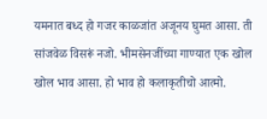यमनात बध्द हो गजर काळजांत अजूनय घुमत आसा. ती सांजवेळ विसरूं नजो. भीमसेनजींच्या गाण्यात एक खोल खोल भाव आसा. हो भाव हो कलाकृतीचो आत्मो.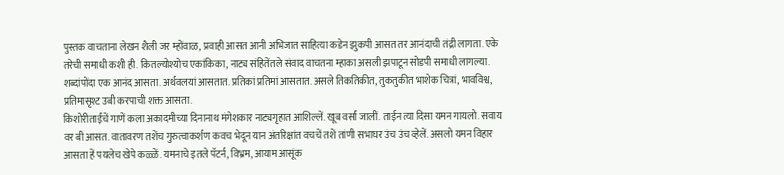पुस्तक वाचताना लेखन शैली जर म्होंवाळ, प्रवाही आसत आनी अभिजात साहित्या कडेन झुकपी आसत तर आनंदाची तंद्री लागता. एके तरेची समाधी कशी ही. कितल्योश्योच एकांकिका, नाट्य संहितेंतले संवाद वाचतना म्हाका असली झपाटून सोडपी समाधी लागल्या. शब्दांपोंदा एक आनंद आसता. अर्थवलयां आसतात. प्रतिकां प्रतिमां आसतात. असले तिकतिकीत, तुकतुकीत भाशेक चित्रां, भावविश्व, प्रतिमासृश्ट उबी करपाची शक्त आसता.
किशोरीताईंचें गाणें कला अकादमीच्या दिनानाथ मंगेशकार नाट्यगृहात आशिल्लें. खूब वर्सां जालीं. ताईन त्या दिसा यमन गायलो. सवाय वर बी आसत. वातावरण तशेंच गुरुत्वाकर्शण कवच भेदून यान अंतरिक्षांत वचचें तशें तांणी सभाघर उंच उंच व्हेलें. असलो यमन विहार आसता हें पयलेच खेपे कळ्ळें. यमनाचे इतले पॅटर्न, विभ्रम, आयाम आसूंक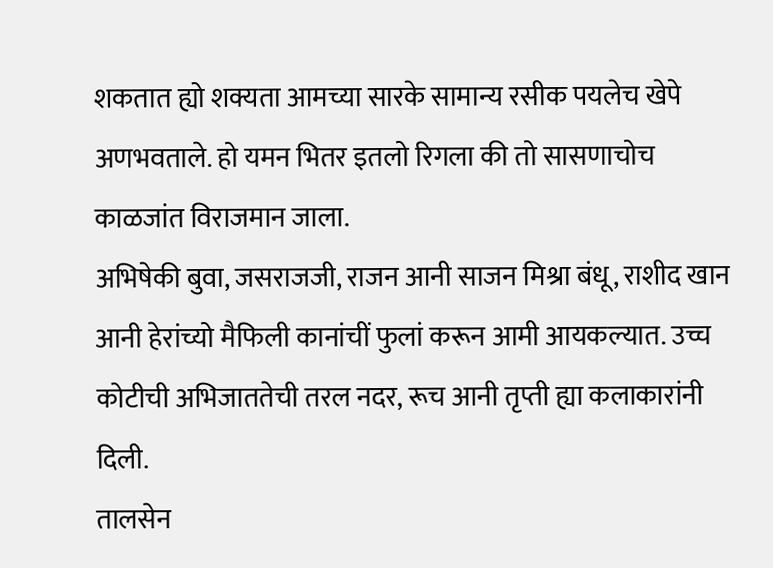शकतात ह्यो शक्यता आमच्या सारके सामान्य रसीक पयलेच खेपे अणभवताले. हो यमन भितर इतलो रिगला की तो सासणाचोच काळजांत विराजमान जाला.
अभिषेकी बुवा, जसराजजी, राजन आनी साजन मिश्रा बंधू, राशीद खान आनी हेरांच्यो मैफिली कानांचीं फुलां करून आमी आयकल्यात. उच्च कोटीची अभिजाततेची तरल नदर, रूच आनी तृप्ती ह्या कलाकारांनी दिली.
तालसेन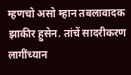म्हणचो असो म्हान तबलावादक झाकीर हुसेन. तांचें सादरीकरण लागींच्यान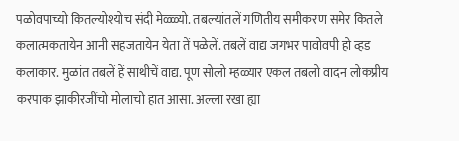पळोवपाच्यो कितल्योश्योच संदी मेळ्ळ्यो. तबल्यांतलें गणितीय समीकरण समेर कितले कलात्मकतायेन आनी सहजतायेन येता तें पळेलें. तबलें वाद्य जगभर पावोवपी हो व्हड कलाकार. मुळांत तबलें हें साथीचें वाद्य. पूण सोलो म्हळ्यार एकल तबलो वादन लोकप्रीय करपाक झाकीरजींचो मोलाचो हात आसा. अल्ला रखा ह्या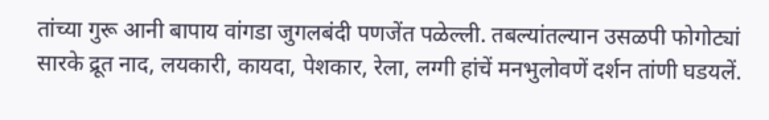तांच्या गुरू आनी बापाय वांगडा जुगलबंदी पणजेंत पळेल्ली. तबल्यांतल्यान उसळपी फोगोट्यां सारके द्रूत नाद, लयकारी, कायदा, पेशकार, रेला, लग्गी हांचें मनभुलोवणें दर्शन तांणी घडयलें.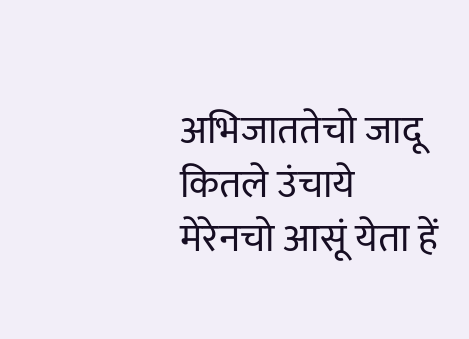अभिजाततेचो जादू कितले उंचाये मेरेनचो आसूं येता हें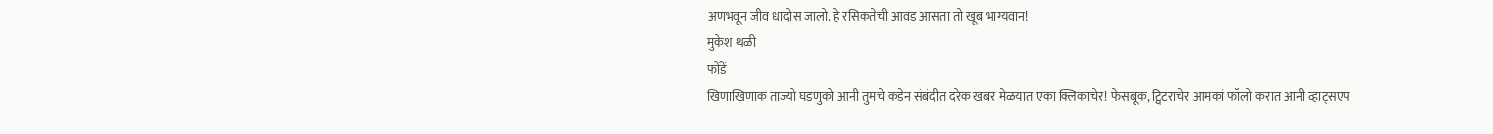अणभवून जीव धादोस जालो. हे रसिकतेची आवड आसता तो खूब भाग्यवान!
मुकेश थळी
फोंडें
खिणाखिणाक ताज्यो घडणुको आनी तुमचे कडेन संबंदीत दरेक खबर मेळयात एका क्लिकाचेर! फेसबूक, ट्विटराचेर आमकां फॉलो करात आनी व्हाट्सएप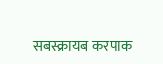सबस्क्रायब करपाक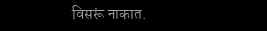विसरूं नाकात.